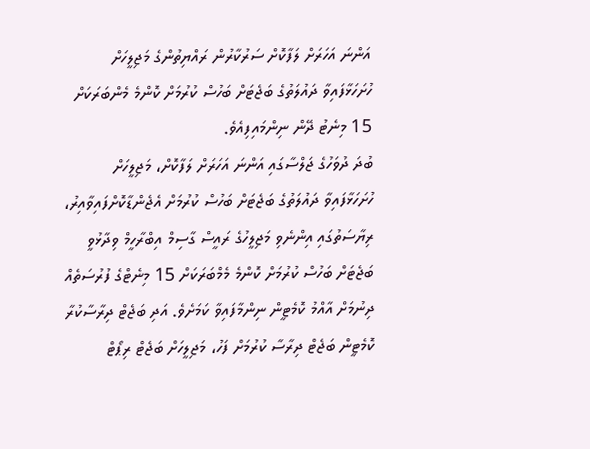އަންނަ އަހަރަށް ލަފާކޮށް ސަރުކާރުން ރައްޔިތުންގެ މަޖިލީހަށް ހުށަހަޅާފައިވާ ދައުލަތުގެ ބަޖެޓަށް ބަހުސް ކުރުމަށް ކޮންމެ މެންބަރަކަށް 15 މިނެޓު ދޭން ނިންމައިފިއެވެ.
ބުދަ ދުވަހުގެ ޖަލްސާގައި އަންނަ އަހަރަށް ލަފާކޮށް، މަޖިލީހަށް ހުށަހަޅާފައިވާ ދައުލަތުގެ ބަޖެޓަށް ބަހުސް ކުރުމަށް އެޖެންޑާކޮށްފައިވާއިރު، ރިޔާސަތުގައި އިންނެވި މަޖިލީހުގެ ރައީސް ގާސިމް އިބްރާހީމް ވިދާޅުވީ ބަޖެޓަށް ބަހުސް ކުރުމަށް ކޮންމެ މެމްބަރަކަށް 15 މިނެޓްގެ ފުރުސަތެއް ދިނުމަށް އާއްމު ކޮމެޓީން ނިންމާފައިވާ ކަމަށެވެ. އަދި ބަޖެޓް ދިރާސާކުރާ ކޮމެޓީން ބަޖެޓް ދިރާސާ ކުރުމަށް ފަހު، މަޖިލީހަށް ބަޖެޓް ރިޕޯޓް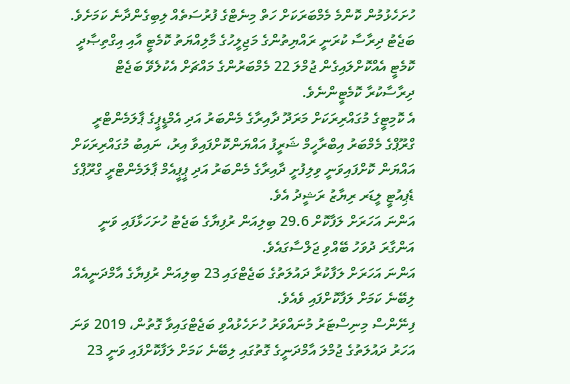ހުށަހެޅުމުން ކޮންމެ މެމްބަރަކަށް ހަތް މިނެޓްގެ ފުރުސަތެއް ލިބިގެންދާނެ ކަމަށެވެ.
ބަޖެޓު ދިރާސާ ކުރަނީ ރައްޔިތުންގެ މަޖިލީހުގެ މާލިއްޔަތު ކޮމެޓީ އާއި އިގްތިޞާދީ ކޮމެޓީ އެއްކޮށްލައިގެން ޖުމްލަ 22 މެމްބަރުންގެ މައްޗަށް އެކުލެވޭ ބަޖެޓް ދިރާސާކުރާ ކޮމެޓީންނެވެ.
އެ ކޮމިޓީގެ މުގައްރިރަކަށް މަރަދޫ ދާއިރާގެ މެންބަރު އަދި އެމްޑީޕީގެ ޕާލަމެންޓްރީ ގްރޫޕްގެ މެމްބަރު އިބްރާހީމް ޝަރީފު އައްޔަންކޮށްފައިވާ އިރު، ނައިބު މުގައްރިރަކަށް އައްޔަން ކޮށްފައިވަނީ ވިލިފުށީ ދާއިރާގެ މެންބަރު އަދި ޕީޕީއެމް ޕާލަމެންޓްރީ ގްރޫޕްގެ ޑެޕިއުޓީ ލީޑަރ ރިޔާޒު ރަޝީދު އެވެ.
އަންނަ އަހަރަށް ލަފާކޮށް 29.6 ބިލިއަން ރުފިޔާގެ ބަޖެޓު ހުށަހަޅާފައި ވަނީ އަންގާރަ ދުވަހު ބޭއްވި ޖަލްސާގައެވެ.
އަންނަ އަހަރަށް ލަފާކުރާ ދައުލަތުގެ ބަޖެޓްގައި 23 ބިލިއަން ރުފިޔާގެ އާމްދަނީއެއް ލިބޭނެ ކަމަށް ލަފާކޮށްފައި ވެއެވެ.
ފިނޭންސް މިނިސްޓަރު މުނައްވަރު ހުށަހެޅުއްވި ބަޖެޓްގައިވާ ގޮތުން، 2019 ވަނަ އަހަރު ދައުލަތުގެ ޖުމްލަ އާމްދަނީގެ ގޮތުގައި ލިބޭނެ ކަމަށް ލަފާކޮށްފައި ވަނީ 23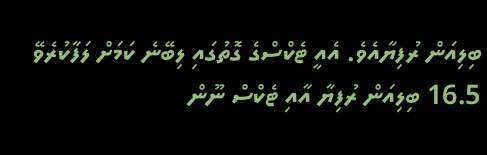ބިލިއަން ރުފިޔާއެވެ. އެއީ ޓެކްސްގެ ގޮތުގައި ލިބޭނެ ކަމަށް ލަފާކުރެވޭ 16.5 ބިލިއަން ރުފިޔާ އާއި ޓެކްސް ނޫން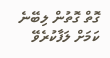ގޮތް ގޮތުން ލިބޭނެ ކަމަށް ލަފާކުރެވޭ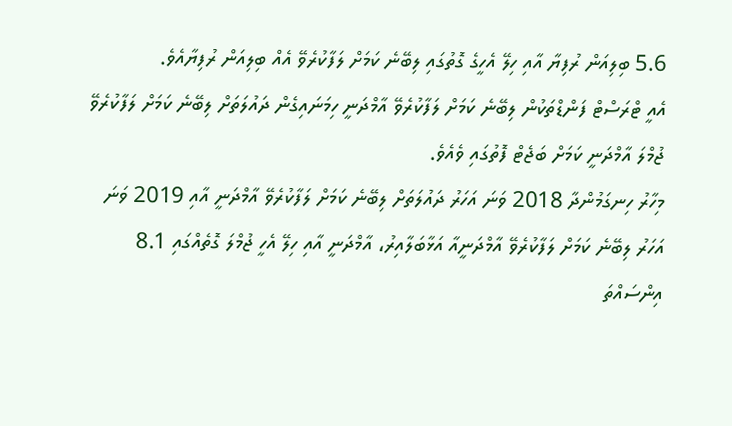5.6 ބިލިއަން ރުފިޔާ އާއި ހިލޭ އެހީގެ ގޮތުގައި ލިބޭނެ ކަމަށް ލަފާކުރެވޭ އެއް ބިލިއަން ރުފިޔާއެވެ.
އެއީ ޓްރަސްޓް ފަންޑްތަކުން ލިބޭނެ ކަމަށް ލަފާކުރެވޭ އާމްދަނީ ހިމަނައިގެން ދައުލަތަށް ލިބޭނެ ކަމަށް ލަފާކުރެވޭ ޖުމްލަ އާމްދަނީ ކަމަށް ބަޖެޓް ފޮތުގައި ވެއެވެ.
މިހާރު ހިނގަމުންދާ 2018 ވަނަ އަހަރު ދައުލަތަށް ލިބޭނެ ކަމަށް ލަފާކުރެވޭ އާމްދަނީ އާއި 2019 ވަނަ އަހަރު ލިބޭނެ ކަމަށް ލަފާކުރެވޭ އާމްދަނީއާ އަޅާބަލާއިރު، އާމްދަނީ އާއި ހިލޭ އެހީ ޖުމްލަ ގޮތެއްގައި 8.1 އިންސައްތަ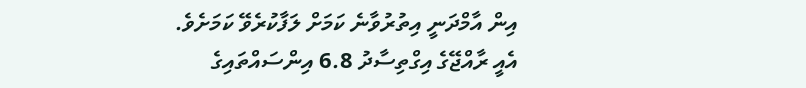އިން އާމްދަނީ އިތުރުވާނެ ކަމަށް ލަފާކުރެވޭ ކަމަށެވެ.
އެއީ ރާއްޖޭގެ އިގްތިސާދު 6.8 އިންސައްތައިގެ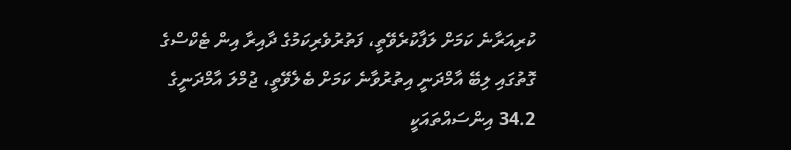ކުރިއަރާނެ ކަމަށް ލަފާކުރެވޭތީ، ފަތުރުވެރިކަމުގެ ދާއިރާ އިން ޓެކްސްގެ ގޮތުގައި ލިބޭ އާމްދަނީ އިތުރުވާނެ ކަމަށް ބެލެވޭތީ، ޖުމްލަ އާމްދަނީގެ 34.2 އިންސައްތައަކީ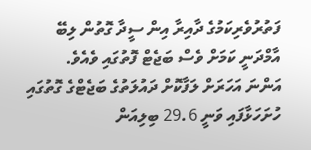ފަތުރުވެރިކަމުގެ ދާއިރާ އިން ސީދާ ގޮތުން ލިބޭ އާމްދަނީ ކަމަށް ވެސް ބަޖެޓް ފޮތުގައި ވެއެވެ.
އަންނަ އަހަރަށް ލަފާކޮށް ދައުލަތުގެ ބަޖެޓްގެ ގޮތުގައި ހުށަހަޅާފައި ވަނީ 29.6 ބިލިއަން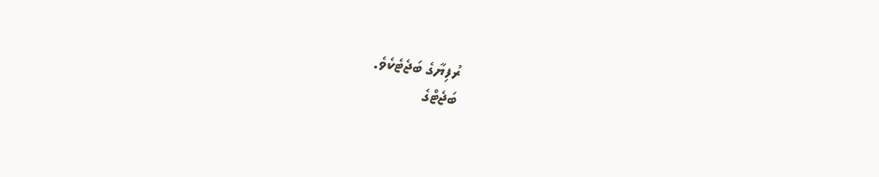ރުފިޔާގެ ބަޖެޓެކެވެ.
ބަޖެޓްގެ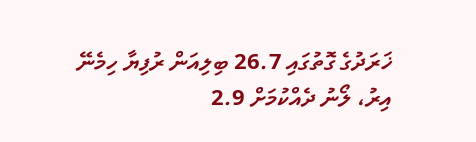ޚަރަދުގެ ގޮތުގައި 26.7 ބިލިއަން ރުފިޔާ ހިމެނޭ އިރު، ލޯނު ދެއްކުމަށް 2.9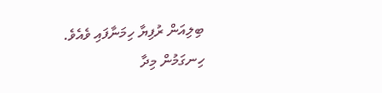ބިލިއަން ރުފިޔާ ހިމަނާފައި ވެއެވެ.
ހިނގަމުން މިދާ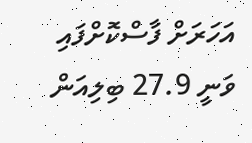އަހަރަށް ފާސްކޮށްފައި ވަނީ 27.9 ބިލިއަން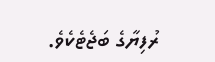ރުފިޔާގެ ބަޖެޓެކެވެ.